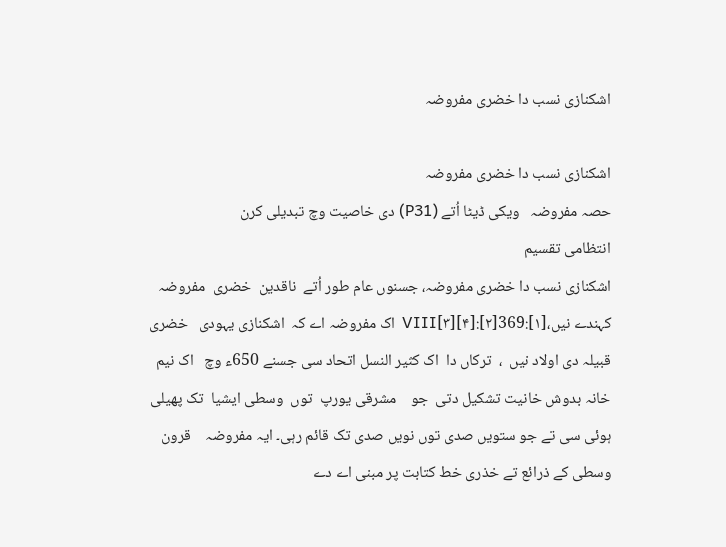اشکنازی نسب دا خضری مفروضہ

اشکنازی نسب دا خضری مفروضہ
حصہ مفروضہ   ویکی ڈیٹا اُتے (P31) دی خاصیت وچ تبدیلی کرن
انتظامی تقسیم
اشکنازی نسب دا خضری مفروضہ، جسنوں عام طور اُتے  ناقدین  خضری  مفروضہ  کہندے نيں،[۱]:369[۲]:VIII[۳][۴]  اک مفروضہ اے کہ  اشکنازی یہودی   خضری قبیلہ دی اولاد نيں  ،  ترکاں دا  اک کثیر النسل اتحاد سی جسنے 650ء وچ   اک نیم خانہ بدوش خانیت تشکیل دتی  جو    مشرقی یورپ  توں  وسطی ایشیا  تک پھیلی ہوئی سی تے جو ستويں صدی توں نويں صدی تک قائم رہی۔ ایہ مفروضہ    قرون وسطی کے ذرائع تے خذری خط کتابت پر مبنی اے دے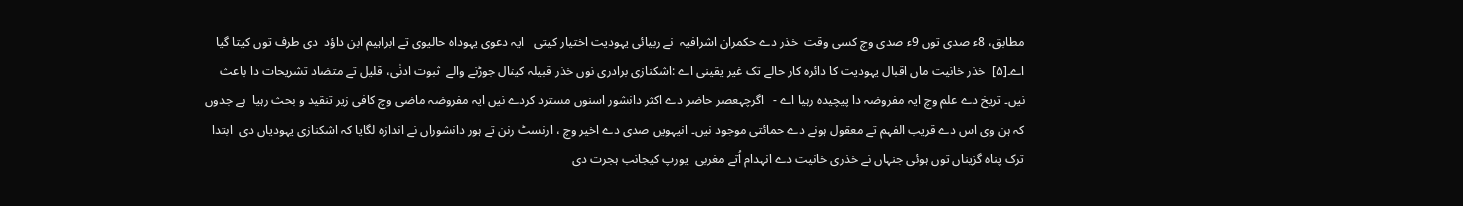مطابق، 8ء صدی توں 9ء صدی وچ کسی وقت  خذر دے حکمران اشرافیہ  نے ربیائی یہودیت اختیار کيتی   ایہ دعوی یہوداہ حالیوی تے ابراہیم ابن داؤد  دی طرف توں کیتا گیا اے۔[۵]  خذر خانیت ماں اقبال یہودیت کا دائرہ کار حالے تک غیر یقینی اے :اشکنازی برادری نوں خذر قبیلہ کینال جوڑنے والے  ثبوت ادنٰی، قلیل تے متضاد تشریحات دا باعث نيں۔ تریخ دے علم وچ ایہ مفروضہ دا پیچیدہ رہیا اے -   اگرچہعصر حاضر دے اکثر دانشور اسنوں مسترد کردے نيں ایہ مفروضہ ماضی وچ کافی زیر تنقید و بحث رہیا  ہے جدوں کہ ہن وی اس دے قریب الفہم تے معقول ہونے دے حمائتی موجود نيں۔ انیہويں صدی دے اخیر وچ ، ارنسٹ رنن تے ہور دانشوراں نے اندازہ لگایا کہ اشکنازی یہودیاں دی  ابتدا  ترک پناہ گزیناں توں ہوئی جنہاں نے خذری خانیت دے انہدام اُتے مغربی  یورپ کیجانب ہجرت دی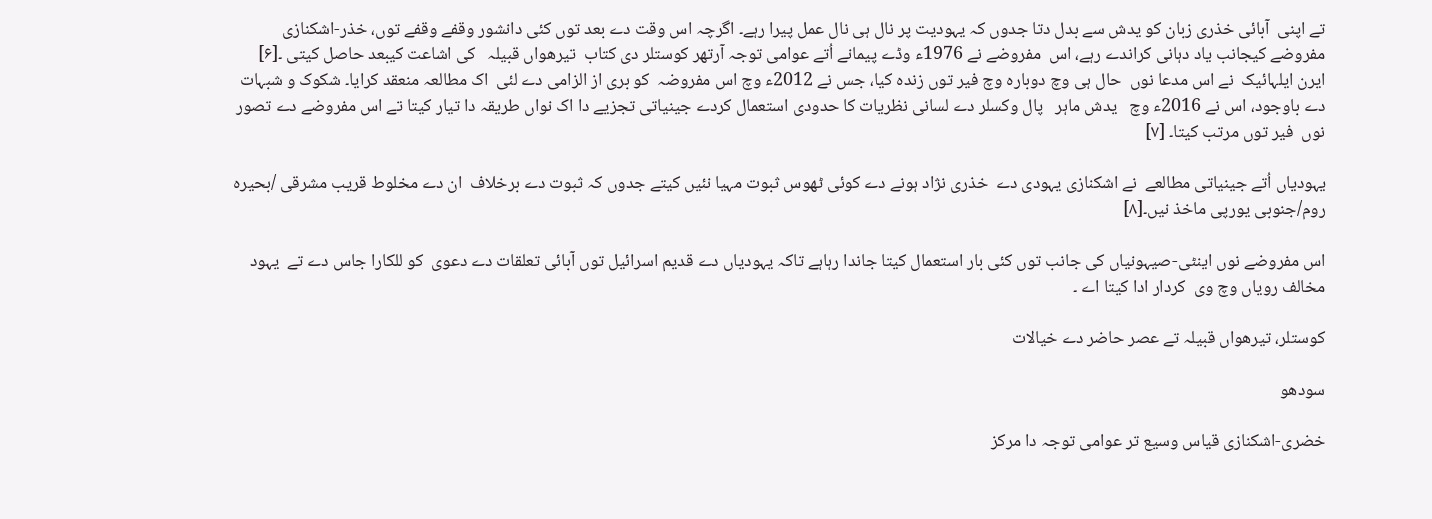تے اپنی  آبائی خذری زبان کو یدش سے بدل دتا جدوں کہ یہودیت پر نال ہی نال عمل پیرا رہے۔ اگرچہ اس وقت دے بعد توں کئی دانشور وقفے وقفے توں، خذر-اشکنازی مفروضے کیجانب یاد دہانی کراندے رہے، اس  مفروضے نے 1976ء وڈے پیمانے اُتے عوامی توجہ آرتھر کوستلر دی کتاب  تیرھواں قبیلہ   کی اشاعت کیبعد حاصل کيتی ۔[۶]  ایرن ایلہائیک  نے اس مدعا نوں  حال ہی وچ دوبارہ وچ فیر توں زندہ کیا، جس نے 2012ء وچ اس مفروضہ  کو بری از الزامی دے لئی  اک مطالعہ منعقد کرایا۔ شکوک و شبہات دے باوجود، اس نے 2016ء وچ   یدش ماہر   پال وکسلر دے لسانی نظریات کا حدودی استعمال کردے جینیاتی تجزیے دا اک نواں طریقہ دا تیار کیتا تے اس مفروضے دے تصور نوں  فیر توں مرتب کیتا۔ [۷]

یہودیاں اُتے جینیاتی مطالعے  نے اشکنازی یہودی دے  خذری نژاد ہونے دے کوئی ٹھوس ثبوت مہیا نئيں کیتے جدوں کہ ثبوت دے برخلاف  ان دے مخلوط قریب مشرقی /بحیرہ روم/جنوبی یورپی ماخذ نيں۔[۸]

اس مفروضے نوں اینٹی-صیہونیاں کی جانب توں کئی بار استعمال کیتا جاندا رہاہے تاکہ یہودیاں دے قدیم اسرائیل توں آبائی تعلقات دے دعوی  کو للکارا جاس دے تے  یہود مخالف رویاں وچ وی  کردار ادا کیتا اے ۔

کوستلر، تیرھواں قبیلہ تے عصر حاضر دے خیالات

سودھو

خضری-اشکنازی قیاس وسیع تر عوامی توجہ دا مرکز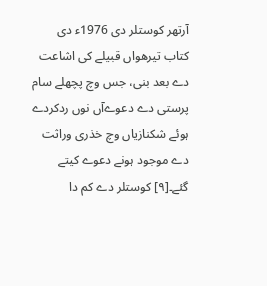آرتھر کوستلر دی 1976ء دی کتاب تیرھواں قبیلے کی اشاعت دے بعد بنی، جس وچ پچھلے سام پرستی دے دعوےآں نوں ردکردے ہوئے شکنازیاں وچ خذری وراثت دے موجود ہونے دعوے کیتے گئے۔[۹] کوستلر دے کم دا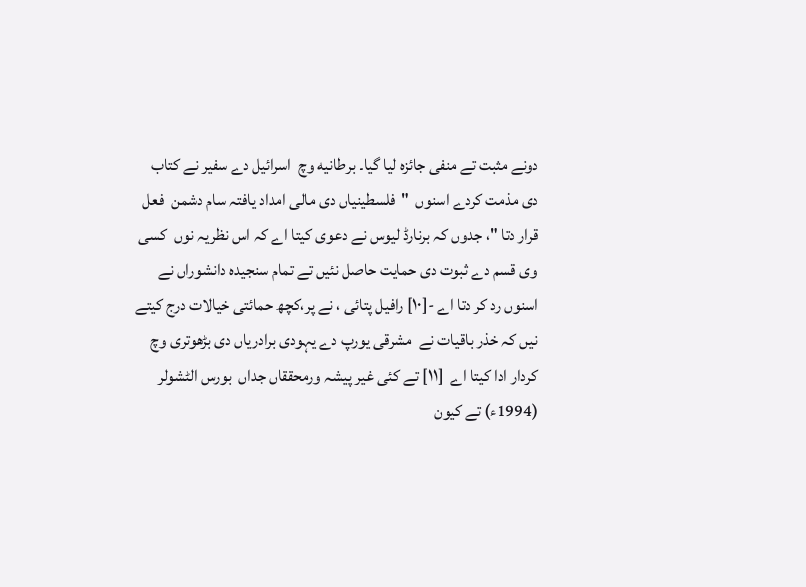دونے مثبت تے منفی جائزہ لیا گیا۔ برطانیه وچ  اسرائیل دے سفیر نے کتاب دی مذمت کردے اسنوں  "فلسطینیاں دی مالی امداد یافتہ سام دشمن  فعل قرار دتا "، جدوں کہ برنارڈ لیوس نے دعوی کیتا اے کہ اس نظریہ نوں  کسی وی قسم دے ثبوت دی حمایت حاصل نئيں تے تمام سنجیدہ دانشوراں نے اسنوں رد کر دتا اے -[۱۰] رافیل پتائی ، نے پر،کچھ حمائتی خیالات درج کیتے نيں کہ خذر باقیات نے  مشرقی یورپ دے یہودی برادریاں دی بڑھوتری وچ کردار ادا کیتا اے  [۱۱] تے کئی غیر پیشہ ورمحققاں جداں  بورس الٹشولر (1994ء) تے کیون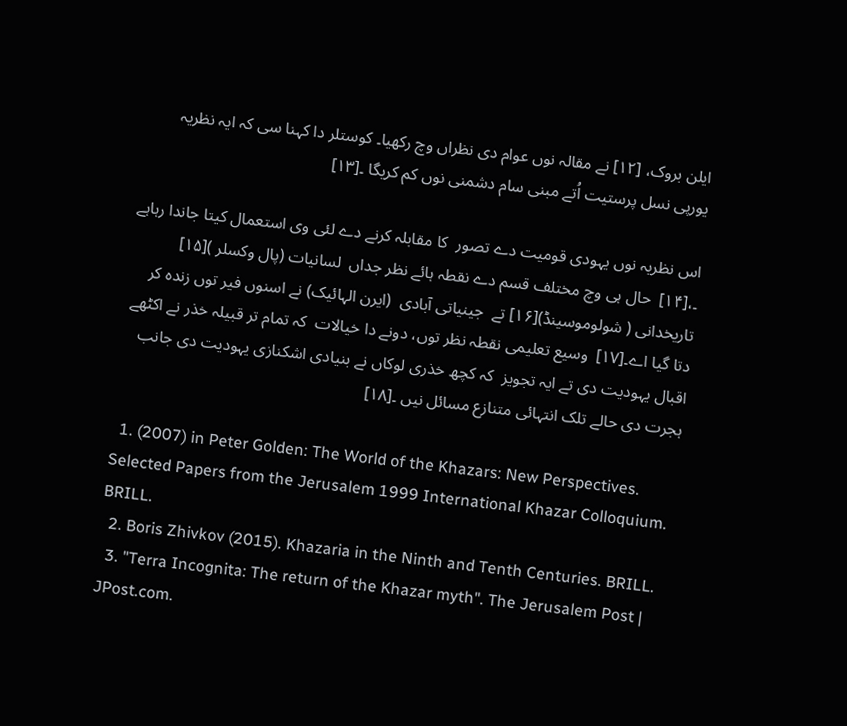ایلن بروک، [۱۲] نے مقالہ نوں عوام دی نظراں وچ رکھیا۔ کوستلر دا کہنا سی کہ ایہ نظریہ  یورپی نسل پرستیت اُتے مبنی سام دشمنی نوں کم کریگا ۔[۱۳]

اس نظریہ نوں یہودی قومیت دے تصور  کا مقابلہ کرنے دے لئی وی استعمال کیتا جاندا رہاہے ۔،[۱۴]  حال ہی وچ مختلف قسم دے نقطہ ہائے نظر جداں  لسانیات (پال وکسلر )[۱۵] تاریخدانی ( شولوموسینڈ)[۱۶] تے  جینیاتی آبادی  (ایرن الہائیک) نے اسنوں فیر توں زندہ کر دتا گیا اے۔[۱۷]  وسیع تعلیمی نقطہ نظر توں، دونے دا خیالات  کہ تمام تر قبیلہ خذر نے اکٹھے اقبال یہودیت دی تے ایہ تجویز  کہ کچھ خذری لوکاں نے بنیادی اشکنازی یہودیت دی جانب  ہجرت دی حالے تلک انتہائی متنازع مسائل نيں ۔[۱۸]

  1. (2007) in Peter Golden: The World of the Khazars: New Perspectives. Selected Papers from the Jerusalem 1999 International Khazar Colloquium. BRILL.
  2. Boris Zhivkov (2015). Khazaria in the Ninth and Tenth Centuries. BRILL.
  3. "Terra Incognita: The return of the Khazar myth". The Jerusalem Post | JPost.com.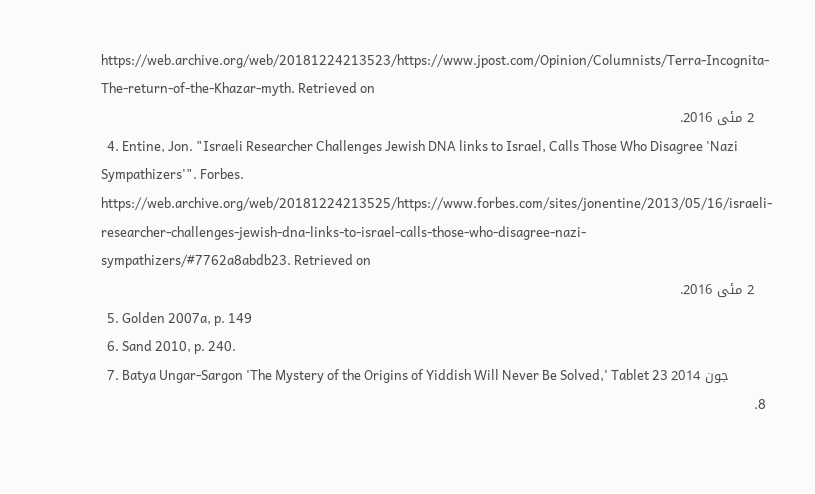https://web.archive.org/web/20181224213523/https://www.jpost.com/Opinion/Columnists/Terra-Incognita-The-return-of-the-Khazar-myth. Retrieved on
    2 مئی 2016.
  4. Entine, Jon. "Israeli Researcher Challenges Jewish DNA links to Israel, Calls Those Who Disagree 'Nazi Sympathizers'". Forbes. https://web.archive.org/web/20181224213525/https://www.forbes.com/sites/jonentine/2013/05/16/israeli-researcher-challenges-jewish-dna-links-to-israel-calls-those-who-disagree-nazi-sympathizers/#7762a8abdb23. Retrieved on
    2 مئی 2016.
  5. Golden 2007a, p. 149
  6. Sand 2010, p. 240.
  7. Batya Ungar-Sargon 'The Mystery of the Origins of Yiddish Will Never Be Solved,' Tablet 23 جون 2014
  8.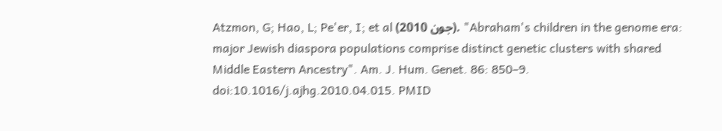Atzmon, G; Hao, L; Pe'er, I; et al (جون 2010). "Abraham's children in the genome era: major Jewish diaspora populations comprise distinct genetic clusters with shared Middle Eastern Ancestry". Am. J. Hum. Genet. 86: 850–9. doi:10.1016/j.ajhg.2010.04.015. PMID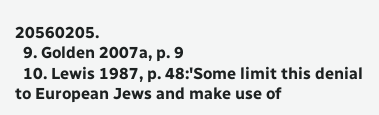20560205.
  9. Golden 2007a, p. 9
  10. Lewis 1987, p. 48:'Some limit this denial to European Jews and make use of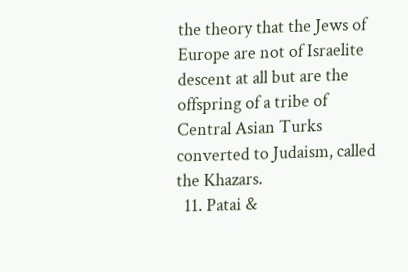the theory that the Jews of Europe are not of Israelite descent at all but are the offspring of a tribe of Central Asian Turks converted to Judaism, called the Khazars.
  11. Patai &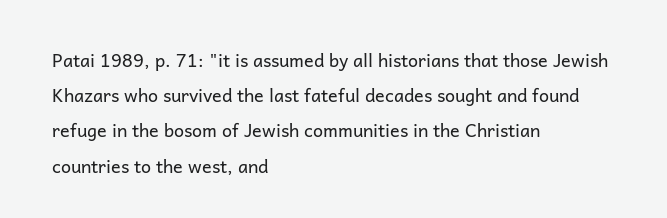Patai 1989, p. 71: "it is assumed by all historians that those Jewish Khazars who survived the last fateful decades sought and found refuge in the bosom of Jewish communities in the Christian countries to the west, and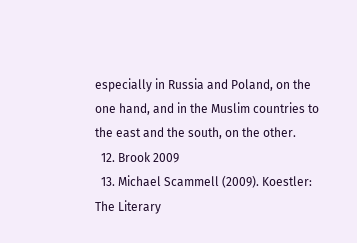especially in Russia and Poland, on the one hand, and in the Muslim countries to the east and the south, on the other.
  12. Brook 2009
  13. Michael Scammell (2009). Koestler: The Literary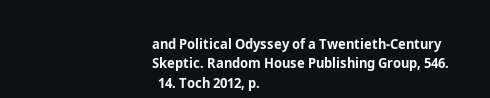and Political Odyssey of a Twentieth-Century Skeptic. Random House Publishing Group, 546.
  14. Toch 2012, p.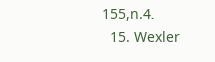155,n.4۔
  15. Wexler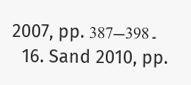2007, pp. 387–398۔
  16. Sand 2010, pp.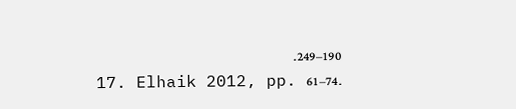190–249۔
  17. Elhaik 2012, pp. 61–74۔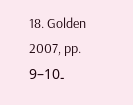18. Golden 2007, pp. 9–10۔